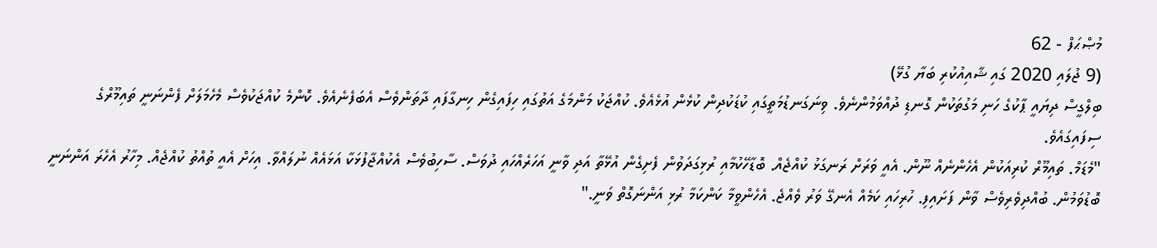މުޞްޙަފް - 62
(9 ޖުލައި 2020 ގައި ޝާއިއުކުރި ބަޔާ ގުޅޭ)
ބިލްގީސް ދިޔައީ ޕާކުގެ ހަނި މަގުތަކުން ގޮނޑި ދުއްވަމުންނެވެ. ވިނަގަނޑުމަތީގައި ކުޑަކުދިން ކުޅެން އުޅެއެވެ. ކުއްޖަކު މަންމަގެ އަތުގައި ހިފައިގެން ހިނގާފައި ދާތަންވެސް އެބަފެނެއެވެ. ކޮންމެ ކުއްޖަކުވެސް މެހެމަލަށް ފެންނަނީ ތައިމޫރްގެ ސިފައިގައެވެ.
"މެޑަމް. ތައިމޫރް ކުރިއަކުން އެހެންނެއް ނޫން. އެއީ ވަރަށް ރަނގަޅު ކުއްޖެއް. ބޮޑާހޭކުމާއި ރުޅިގަދަވުން ފެށިގެން އުޅޭތާ އަދި ވާނީ އަހަރެއްހައި ދުވަސް. ސާހިބުވެސް އެކުއްޖާފުޅަކާ އަޅައެއް ނުލައްވާ. އިހަށް އެއީ ތުއްތު ކުއްޖެއް. މިހާރު އެހެރަ އަންނަނީ ބޮޑުވަމުން. ބުއްދިވެރިވެސް ވާން ފަށައިފި. ހުރިހައި ކަމެއް އެނގޭ ވަރު ވެއްޖެ. އެހެންވީމާ ކަންކަމާ ރުޅި އަންނަގޮތް ވަނީ."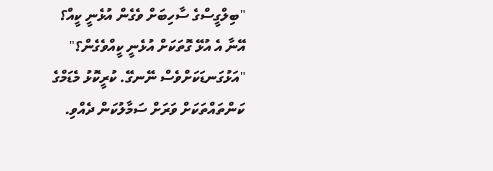"ބިލްގީސްގެ ސާހިބަށް ވެގެން އުޅެނީ ކީއް؟ އޭނާ އެ އުޅޭ ގޮތަކަށް އުޅެނީ ކީއްވެގެން؟"
"އަޅުގަނޑަކަށްވެސް ނޭނގޭ. ކުރީކޮޅު މެޑަމްގެ ކަންތައްތަކަށް ވަރަށް ސަމާލުކަން ދެއްވި.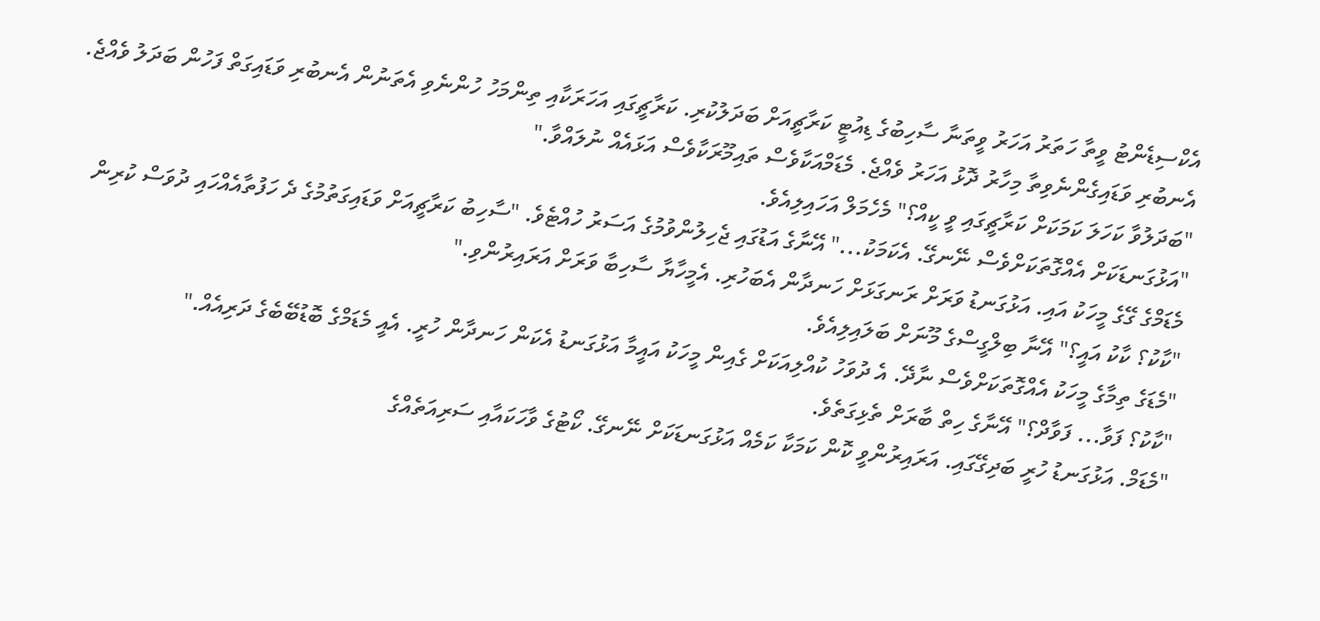އެކްސިޑެންޓު ވީތާ ހަތަރު އަހަރު ވީތަނާ ސާހިބުގެ ޑިއުޓީ ކަރާޗީއަށް ބަދަލުކުރި. ކަރާޗީގައި އަހަރަކާއި ތިންމަހު ހުންނެވި އެތަނުން އެނބުރި ވަޑައިގަތް ފަހުން ބަދަލު ވެއްޖެ. އެނބުރި ވަޑައިގެންނެވިތާ މިހާރު ދޮޅު އަހަރު ވެއްޖެ. މެޑަމްއަކާވެސް ތައިމޫރަކާވެސް އަޅައެއް ނުލައްވާ."
"ބަދަލުވާ ކަހަލަ ކަމަކަށް ކަރާޗީގައި ވީ ކީއް؟" މެހެމަލް އަހައިލިއެވެ.
"އަޅުގަނޑަކަށް އެއްގޮތަކަށްވެސް ނޭނގޭ. އެކަމަކު..." އޭނާގެ އަޑުގައި ޖެހިލުންވުމުގެ އަސަރު ހުއްޓެވެ. "ސާހިބު ކަރާޗީއަށް ވަޑައިގަތުމުގެ ދެ ހަފުތާއެއްހައި ދުވަސް ކުރިން މެޑަމްގެ ގޭގެ މީހަކު އައި. އަޅުގަނޑު ވަރަށް ރަނގަޅަށް ހަނދާން އެބަހުރި. އެމީހާޔާ ސާހިބާ ވަރަށް އަރައިރުންވި."
"ކާކު؟ ކާކު އައީ؟" އޭނާ ބިލްގީސްގެ މޫނަށް ބަލައިލިއެވެ.
"މެޑަގެ ތިމާގެ މީހަކު އެއްގޮތަކަށްވެސް ނާދޭ. އެ ދުވަހު ކުއްލިއަކަށް ގެއިން މީހަކު އައީމާ އަޅުގަނޑު އެކަން ހަނދާން ހުރީ. އެއީ މެޑަމްގެ ބޮޑުބޭބެގެ ދަރިއެއް."
"ކާކު؟ ފަވާ... ފަވާދް؟" އޭނާގެ ހިތް ބާރަށް ތެޅިގަތެވެ.
"މެޑަމް. އަޅުގަނޑު ހުރީ ބަދިގޭގައި. އަރައިރުންވީ ކޮން ކަމަކާ ކަމެއް އަޅުގަނޑަކަށް ނޭނގޭ. ކޯޓުގެ ވާހަކައާއި ސަރިއަތެއްގެ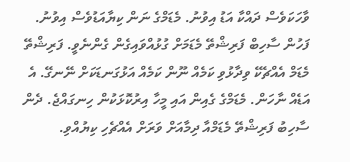ވާހަކަވެސް ދައްކާ އަޑު އިވުނު. މެޑަމްގެ ނަން ކިޔާއަޑުވެސް އިވުނު. ފަހުން ސާހިބް ފަރިޝްތޭ މެޑަމަށް ގުޅުއްވައިގެން ގެންނެވީ. ފަރިޝްތޭ މެޑަމް އެއްޗެކޭ ވިދާޅުވި ކަމެއް ނޫން ކަމެއް އަޅުގަނޑަކަށް ނޭނގޭ. އެ އަޑެއް ނާހަން. މެޑަމްގެ ގެއިން އައި މީހާ އިރުކޮޅަކުން ހިނގައްޖެ. ދެން ސާހިބު ފަރިޝްތޭ މެޑަމްއާ ދިމާއަށް ވަރަށް އެއްޗެހި ކިޔުއްވި.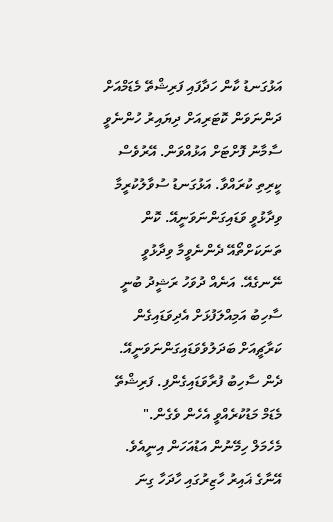އަޅުގަނޑު ކާން ހަދާފައި ފަރިޝްތޭ މެޑަމްއަށް ދަންނަވަން ކޮޓަރިއަށް ދިޔައިރު ހުންނެވީ ސާމާނު ފޮށްޓަށް އަޅުއްވަން. އޭރުވެސް ކީރިތި ކުރައްވާ. އަޅުގަނޑު ސުވާލުކުރީމާ ވިދާޅުވީ ވަޑައިގަންނަވަނީއޭ. ކޮން ތަނަކަށްތޯއޭ ދެންނެވީމާ ވިދާޅުވީ ނޭނގެއޭ. އަނެއް ދުވަހު ރަޝީދު ބުނީ ސާހިބު އަމިއްލަފުޅަށް އެދިވަޑައިގެން ކަރާޗީއަށް ބަދަލުވެވަޑައިގަންނަވަނީއޭ. ދެން ސާހިބު ފުރާވަޑައިގެންފި. ފަރިޝްތޭ މެޑަމް މަޑުކުރެއްވީ އެހެން ވެގެން."
މެހެމަލް ހިމޭނުން އަޑުއަހަން އިނީއެވެ. އޭނާގެ ޣައިރު ހާޒިރުގައި ހާދަހާ ގިނަ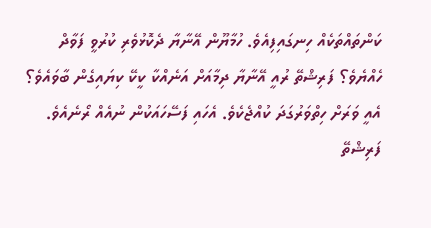ކަންތައްތަކެއް ހިނގައިފިއެވެ. ހުމާޔޫން އޭނާޔާ ދެކޮޅުވެރި ކުރުވީ ފަވާދް ހެއްޔެވެ؟ ފަރިޝްތޭ ރުއީ އޭނާޔާ ދިމާއަށް އަނެއްކާ ކީކޭ ކިޔައިގެން ބާވައެވެ؟ އެއީ ވަރަށް ހިތްވަރުގަދަ ކުއްޖެކެވެ. އެހައި ފަސޭހައަކުން ނުއެއް ރޯނެއެވެ. ފަރިޝްތޭ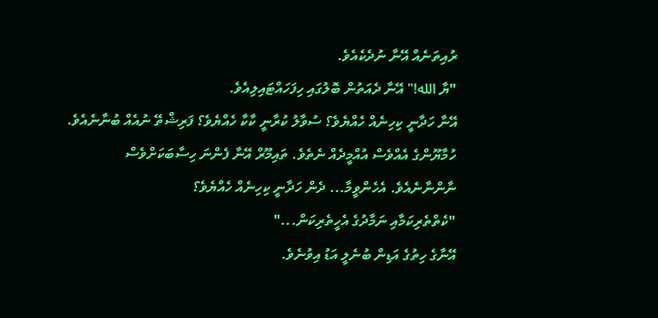ރުއިތަނެއް އޭނާ ނުދެކެއެވެ.
"ޔާ الله!" އޭނާ ދެއަތުން ބޮލުގައި ހިފަހައްޓައިލިއެވެ.
އޭނާ ހަދާނީ ކިހިނެއް ހެއްޔެވެ؟ ސުވާލު ކުރާނީ ކާކާ ހެއްޔެވެ؟ ފަރިޝްތޭ ނުއެއް ބުނާނެއެވެ. ހުމާޔޫންގެ އެއްވެސް އުއްމީދެއް ނެތެވެ. ތައިމޫރް އޭނާ ފެންނަ ހިސާބަކަށްވެސް ނާންނާނެއެވެ. އެހެންވީމާ... ދެން ހަދާނީ ކިހިނެއް ހެއްޔެވެ؟
"ކެތްތެރިކަމާއި ނަމާދުގެ އެހީތެރިކަން..."
އޭނާގެ ހިތުގެ އަޑިން ބުނެލީ އަޑު އިވުނެވެ.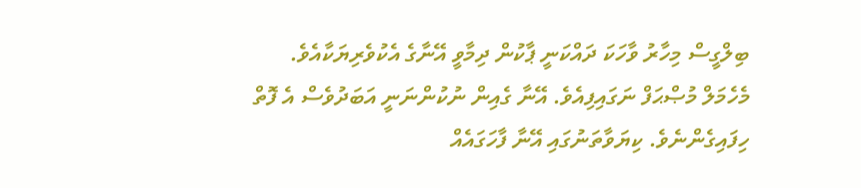ބިލްގީސް މިހާރު ވާހަކަ ދައްކަނީ ޕާކުން ދިމާވީ އޭނާގެ އެކުވެރިޔަކާއެވެ.
މެހެމަލް މުޞްޙަފް ނަގައިފިއެވެ. އޭނާ ގެއިން ނުކުންނަނީ އަބަދުވެސް އެ ފޮތް ހިފައިގެންނެވެ. ކިޔަވާތަނުގައި އޭނާ ފާހަގައެއް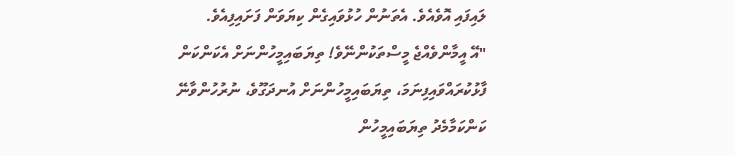ލައިފައި އޮވެއެވެ. އެތަނުން ހުޅުވައިގެން ކިޔަވަން ފަށައިފިއެވެ.
"އޭ އީމާންވެއްޖެ މީސްތަކުންނޭވެ! ތިޔަބައިމީހުންނަށް އެކަންކަން ފާޅުކުރައްވައިފިނަމަ، ތިޔަބައިމީހުންނަށް އުނދަގޫވެ، ނުރުހުންވާނޭ ކަންކަމާމެދު ތިޔަބައިމީހުން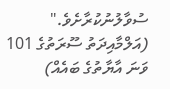ސުވާލުނުކުރާށެވެ." (އަލްމާއިދަތު ސޫރަތުގެ 101 ވަނަ އާޔާތުގެ ބައެއް)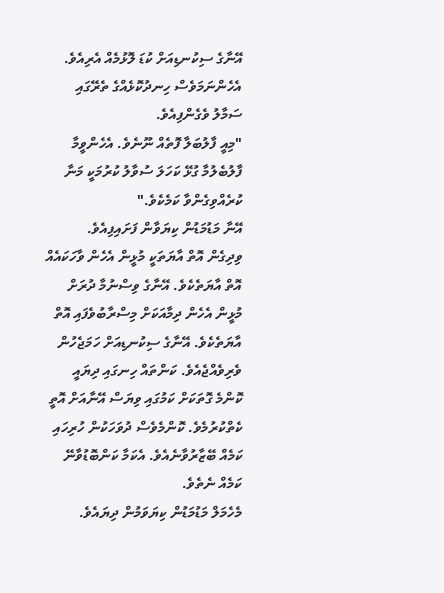އޭނާގެ ސިކުނޑިއަށް ކުޑަ ލޮޅުމެއް އެރިއެވެ. އެހެންނަމަވެސް ހިނދުކޮޅެއްގެ ތެރޭގައި ސަމާލު ވެގެންފިއެވެ.
"މިއީ ފާލުބަލާ ފޮތެއް ނޫނެވެ. އެހެންވީމާ ފާލުބެލުމާ ގުޅޭ ކަހަލަ ސުވާލު ކުރުމަކީ މަނާ ކުރެއްވިގެންވާ ކަމެކެވެ."
އޭނާ މަޑުމަޑުން ކިޔަވާން ފަށައިފިއެވެ.
ވިދިގެން އޮތް އާޔަތަކީ މުޅީން އެހެން ވާހަކައެއް އޮތް އާޔަތެކެވެ. އޭނާގެ ވިސްނުމާ ދުރަށް މުޅީން އެހެން ދިމާއަކަށް މިސްރާބުވެފައި އޮތް އާޔަތެކެވެ. އޭނާގެ ސިކުނޑިއަށް ހަމަޖެހުން ވެރިވެއްޖެއެވެ. ކަންތައް ހިނގައި ދިޔައީ ކޮންމެ ގޮތަކަށް ކަމުގައި ވިޔަސް އޭނާއަށް އޮތީ ކެތްކުރުމެވެ. ކޮންމެވެސް ދުވަހަކުން ހުރިހައި ކަމެއް ބޭޒާރުވާނެއެވެ. އެކަމާ ކަންބޮޑުވާނޭ ކަމެއް ނެތެވެ.
މެހެމަލް މަޑުމަޑުން ކިޔަވަމުން ދިޔައެވެ.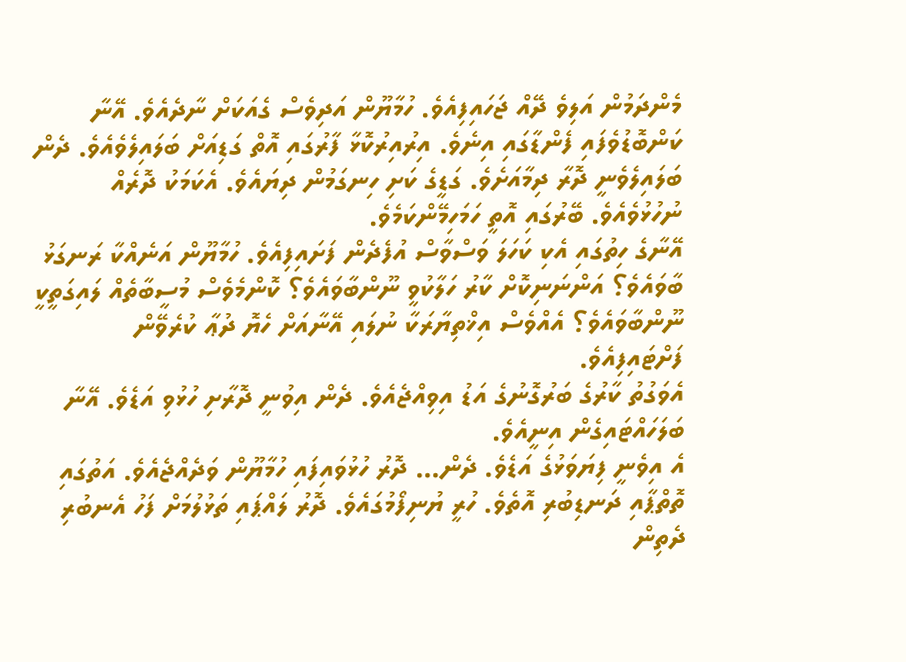މެންދަމުން އަލިވެ ދޭއް ޖަހައިފިއެވެ. ހުމާޔޫން އަދިވެސް ގެއަކަށް ނާދެއެވެ. އޭނާ ކަންބޮޑުވެފައި ފެންޑާގައި އިނެވެ. އިރުއިރުކޮޅާ ފާރުގައި އޮތް ގަޑިއަށް ބަލައިލެވެއެވެ. ދެން ބަލައިލެވެނީ ދޮރާ ދިމާއަށެވެ. ގަޑީގެ ކަށި ހިނގަމުން ދިޔައެވެ. އެކަމަކު ދޮރެއް ނުހުޅުވެއެވެ. ބޭރުގައި އޮތީ ހަމަހިމޭންކަމެވެ.
އޭނާގެ ހިތުގައި އެކި ކަހަލަ ވަސްވާސް އުފެދެން ފަށައިފިއެވެ. ހުމާޔޫން އަނެއްކާ ރަނގަޅު ބާވައެވެ؟ އަންނަނިކޮށް ކާރު ހަލާކުވީ ނޫންބާވައެވެ؟ ކޮންމެވެސް މުސީބާތެއް ލައިގަތީކީ ނޫންބާވައެވެ؟ އެއްވެސް އިޚްތިޔާރަކާ ނުލައި އޭނާއަށް ހެޔޮ ދުޢާ ކުރެވޭން ފަށްޓައިފިއެވެ.
އެވަގުތު ކާރުގެ ބަރުގޮނުގެ އަޑު އިވިއްޖެއެވެ. ދެން އިވުނީ ދޮރާށި ހުޅުވި އަޑެވެ. އޭނާ ބަލަހައްޓައިގެން އިނީއެވެ.
އެ އިވެނީ ފިޔަވަޅުގެ އަޑެވެ. ދެން... ދޮރު ހުޅުވައިފައި ހުމާޔޫން ވަދެއްޖެއެވެ. އަތުގައި ތޮތްޕާއި ދަނޑިބުރި އޮތެވެ. ހުރީ ޔުނިފޯމުގައެވެ. ދޮރު ލައްޕައި ތަޅުލުމަށް ފަހު އެނބުރި ދެތިން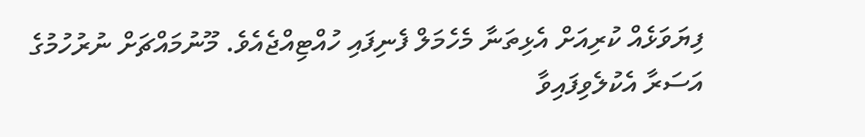ފިޔަވަޅެއް ކުރިއަށް އެޅިތަނާ މެހެމަލް ފެނިފައި ހުއްޓިއްޖެއެވެ. މޫނުމައްޗަށް ނުރުހުމުގެ އަސަރާ އެކުލެވިފައިވާ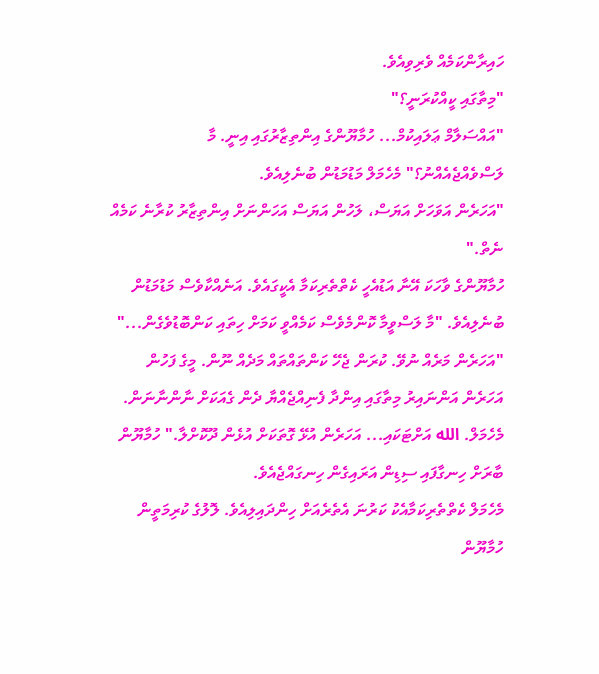ހައިރާންކަމެއް ވެރިވިއެވެ.
"މިތާގައި ކީއްކުރަނީ؟"
"އައްސަލާމް ޢަލައިކުމް... ހުމާޔޫންގެ އިންތިޒާރުގައި އިނީ. މާ ލަސްވެއްޖެއެއްނު؟" މެހެމަލް މަޑުމަޑުން ބުނެލިއެވެ.
"އަހަރެން އަވަހަށް އަޔަސް، ލަހުން އަޔަސް އަހަންނަށް އިންތިޒާރު ކުރާނެ ކަމެއް ނެތް."
ހުމާޔޫންގެ ވާހަކަ އޭނާ އަޑުއެހީ ކެތްތެރިކަމާ އެކީގައެވެ. އަނެއްކާވެސް މަޑުމަޑުން ބުނެލިއެވެ. "މާ ލަސްވީމާ ކޮންމެވެސް ކަމެއްވީ ކަމަށް ހިތައި ކަންބޮޑުވެގެން..."
"އަހަރެން މަރެއް ނުވޭ. ކުރަން ޖެހޭ ކަންތައްތައް މަދެއް ނޫން. މީގެ ފަހުން އަހަރެން އަންނައިރު މިތާގައި އިންދާ ފެނިއްޖެއްޔާ ދެން ގެއަކަށް ނާންނާނަން. މެހެމަލް. الله އަށްޓަކައި... އަހަރެން އުޅޭ ގޮތަކަށް އުޅެން ދޫކޮށްލާ." ހުމާޔޫން ބާރަށް ހިނގާފައި ސިޑިން އަރައިގެން ހިނގައްޖެއެވެ.
މެހެމަލް ކެތްތެރިކަމާއެކު ކަރުނަ އެތެރެއަށް ހިންދައިލިއެވެ. ލޮލުގެ ކުރިމަތީން ހުމާޔޫން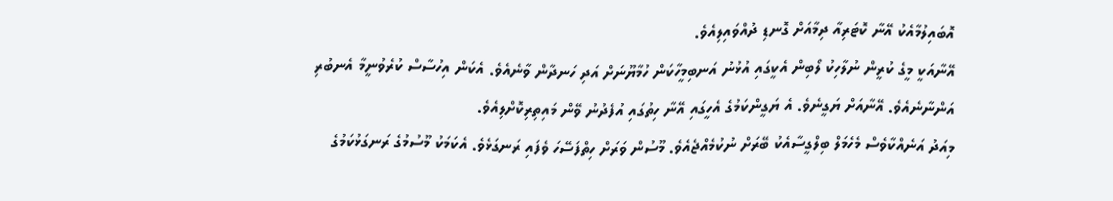އޮބައިލުމާއެކު އޭނާ ކޮޓަރިއާ ދިމާއަށް ގޮނޑި ދުއްވައިލިއެވެ.
އޭނާއަކީ މީގެ ކުރީން ނުލާހިކު ލޯބިން އެކީގައި އުޅުނު އަނބިމީހާކަން ހުމާޔޫނަށް އަދި ހަނދާން ވާނެއެވެ. އެކަން އިހުސާސް ކުރެވުނީމާ އެނބުރި އަންނާނެއެވެ. އޭނާއަށް ޔަގީނެވެ. އެ ޔަގީންކަމުގެ އެހީގައި އޭނާ ހިތުގައި އުފެދުނު ވޭން މައިތިރިކޮށްލިއެވެ.
މިއަދު އަނެއްކާވެސް މެހެމަލް ބިލްގީސާއެކު ބޭރަށް ނުކުމެއްޖެއެވެ. މޫސުން ވަރަށް ހިތްފަސޭހަ ވެފައި ރަނގަޅެވެ. އެކަމަކު މޫސުމުގެ ރަނގަޅުކަމުގެ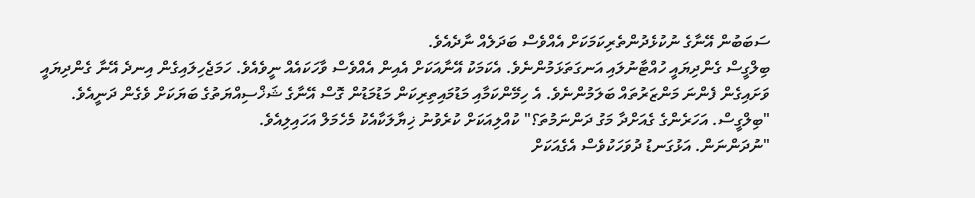ސަބަބުން އޭނާގެ ނުކުޅެދުންތެރިކަމަކަށް އެއްވެސް ބަދަލެއް ނާދެއެވެ.
ބިލްގީސް ގެންދިޔައީ ހުއްޓާނުލައި އަނގަތަޅަމުންނެވެ. އެކަމަކު އޭނާއަކަށް އެއިން އެއްވެސް ވާހަކައެއް ނީވެއެވެ. ހަމަޖެހިލައިގެން އިނދެ އޭނާ ގެންދިޔައީ ވަށައިގެން ފެންނަ މަންޒަރުތައް ބަލަމުންނެވެ. އެ ހިމޭންކަމާއި މަޑުމައިތިރިކަން މަޑުމަޑުން ގޮސް އޭނާގެ ޝަޚްސިއްޔަތުގެ ބަޔަކަށް ވެގެން ދަނީއެވެ.
"ބިލްގީސް. އަހަރެންގެ ގެއަށްދާ މަގު ދަންނަމުތަ؟" ކުއްލިއަކަށް ކުރެވުނު ޚިޔާލަކާއެކު މެހެމަލް އަހައިލިއެވެ.
"ނުދަންނަން. އަޅުގަނޑު ދުވަހަކުވެސް އެގެއަކަށް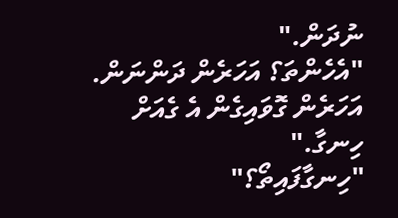ނުދަން."
"އެހެންތަ؟ އަހަރެން ދަންނަން. އަހަރެން ގޮވައިގެން އެ ގެއަށް ހިނގާ."
"ހިނގާފައިތޯ؟"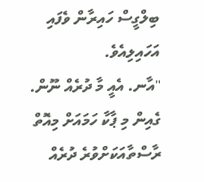ބިލްގީސް ހައިރާން ވެފައި އަހައިލިއެވެ.
"އާނ. އެއީ މާ ދުރެއް ނޫން. ގެއިން މި ޕާކާ ހަމައަށް މިއޮތް ރާސްތާއަކަށްވުރެ ދުރެއް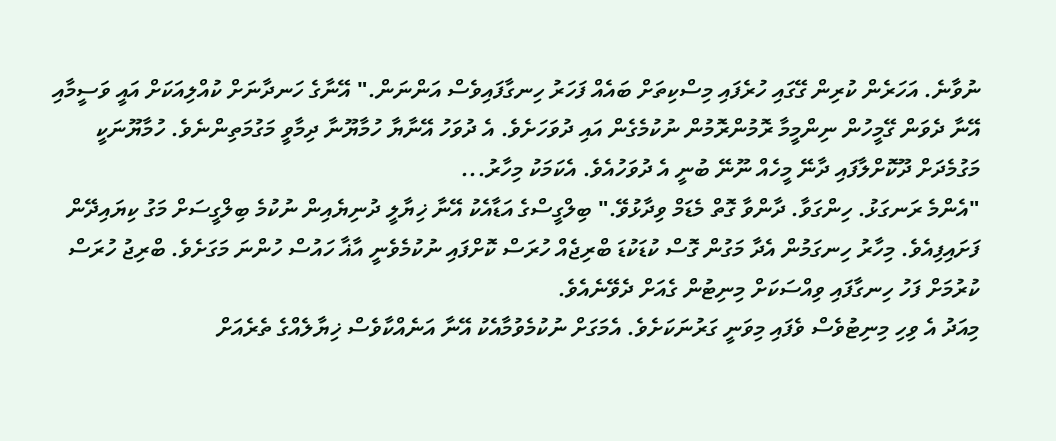ނުވާނެ. އަހަރެން ކުރިން ގޭގައި ހުރެފައި މިސްކިތަށް ބައެއް ފަހަރު ހިނގާފައިވެސް އަންނަން." އޭނާގެ ހަނދާނަށް ކުއްލިއަކަށް އައީ ވަސީމާއި އޭނާ ދެވަން ގޭމީހުން ނިންމީމާ ރޮމުންރޮމުން ނުކުމެގެން އައި ދުވަހަށެވެ. އެ ދުވަހު އޭނާޔާ ހުމާޔޫނާ ދިމާވީ މަގުމަތިންނެވެ. ހުމާޔޫނަކީ މަގުމެދަށް ދޫކޮށްލާފައި ދާނޭ މީހެއް ނޫނޭ ބުނީ އެ ދުވަހުއެވެ. އެކަމަކު މިހާރު...
"އެންމެ ރަނގަޅު. ހިންގަވާ. ދާންވާ ގޮތް މެޑަމް ވިދާޅުވޭ." ބިލްގީސްގެ އަޑާއެކު އޭނާ ޚިޔާލީ ދުނިޔެއިން ނުކުމެ ބިލްގީސަށް މަގު ކިޔައިދޭން ފަށައިފިއެވެ. މިހާރު ހިނގަމުން އެދާ މަގުން ގޮސް ކުޑަކުޑަ ބްރިޖެއް ހުރަސް ކޮށްފައި ނުކުމެވެނީ އާޣާ ހައުސް ހުންނަ މަގަށެވެ. ބްރިޖު ހުރަސް ކުރުމަށް ފަހު ހިނގާފައި ވިއްސަކަށް މިނިޓުން ގެއަށް ދެވޭނެއެވެ.
މިއަދު އެ ވިހި މިނިޓުވެސް ވެފައި މިވަނީ ގަރުނަކަށެވެ. އެމަގަށް ނުކުމެވުމާއެކު އޭނާ އަނެއްކާވެސް ޚިޔާލެއްގެ ތެރެއަށް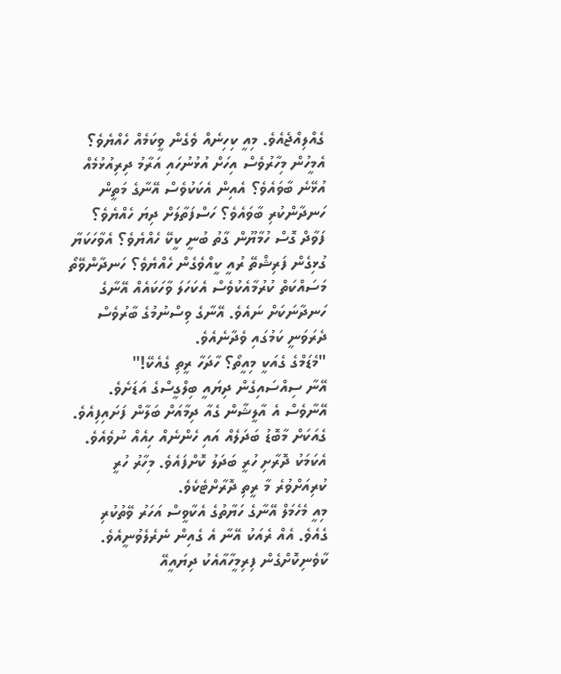ގެއްލިއްޖެއެވެ. މިއީ ކިހިނެއް ވެގެން ވީކަމެއް ހެއްޔެވެ؟ އެމީހުން މިހާރުވެސް އިހަށް އުޅުނުހައި އަރާމު ދިރިއުޅުމެއް އުޅޭނެ ބާވައެވެ؟ އެއިން އެކަކުވެސް އޭނާގެ މަތީން ހަނދާންކުރި ބާވައެވެ؟ ހަސްފަތާލަށް ދިޔަ ހެއްޔެވެ؟ ފަވާދް ގޮސް ހުމާޔޫން ގާތު ބުނީ ކީކޭ ހެއްޔެވެ؟ އެވާހަކަޔާ ގުޅިގެން ފަރިޝްތޭ ރުއީ ކީއްވެގެން ހެއްޔެވެ؟ ހަނދާންވޭތޯ މަސައްކަތް ކުރުމާއެކުވެސް އެކަހަލަ ވާހަކައެއް އޭނާގެ ހަނދާނަކަށް ނައެވެ. އޭނާގެ ވިސްނުމުގެ ބާރުވެސް ދެރަވަނީ ކަމުގައި ވެދާނެއެވެ.
"މެޑަމްގެ ގެއަކީ މިއީތޯ؟ ހާދަހާ ރީތި ގެއެކޭ!"
އޭނާ ސިއްސައިގެން ދިޔައީ ބިލްގީސްގެ އަޑަށެވެ. އޭނާވެސް އެ އާލީޝާން ގެއާ ދިމާއަށް ބަލާން ފަށައިފިއެވެ. ގެއަކަށް މާބޮޑު ބަދަލެއް އައި ހެންނެއް ހިއެއް ނުވެއެވެ. އެކަމަކު ދޮރާށި ހުރީ ބަދަލު ކޮށްފައެވެ. މިހާރު ހުރީ ކުރިއަށްވުރެ މާ ރީތި ދޮރާށްޓެކެވެ.
މިއީ މެހެމަލް އޭނާގެ ހަޔާތުގެ އެކާވީސް އަހަރު ވޭތުކުރި ގެއެވެ. އެއް ރެއަކު އޭނާ އެ ގެއިން ނެރެލެވުނީއެވެ. ކާވެނިކޮށްގެން ފިރިމީހާއާއެކު ދިޔައީއޭ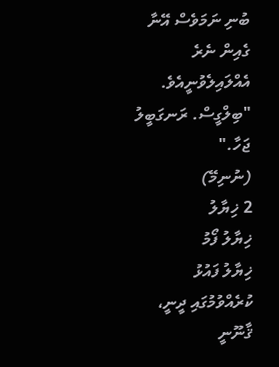ބުނި ނަމަވެސް އޭނާ ގެއިން ނެރެ އެއްލައިލެވުނީއެވެ.
"ބިލްގީސް. ރަނގަބީލު ޖަހާ."
(ނުނިމޭ)
2 ޚިޔާލު
ޚިޔާލު ފޯމު
ޚިޔާލު ފައުޅު ކުރެއްވުމުގައި ދީނީ، ޤާނޫނީ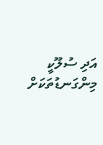އަދި ސުލޫކީ މިންގަނޑުތަކަށް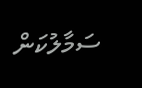ސަމާލުކަން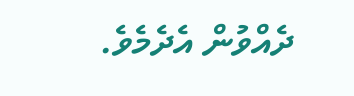ދެއްވުން އެދެމެވެ.